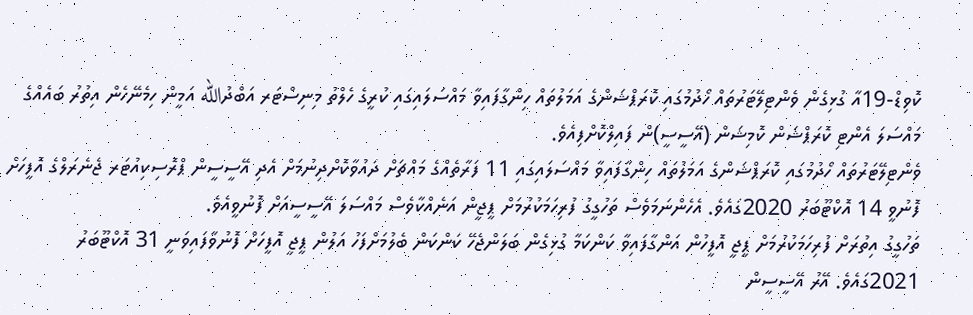ކޮވިޑް-19އާ ގުޅިގެން ވެންޓިލޭޓަރުތައް ހޯދުމުގައި ކޮރަޕްޝަންގެ އަމަލުތައް ހިންގާފައިވާ މައްސަލައިގައި ކުރީގެ ހެލްތު މިނިސްޓަރ އަބްދުالله އަމީން ހިމެނޭހެން އިތުރު ބައެއްގެ މައްސަލަ އެންޓި ކޮރަޕްޝަން ކޮމިޝަން (އޭސީސީ)ން ފައިލްކޮށްފިއެވެ.
ވެންޓިލޭޓަރުތައް ހޯދުމުގައި ކޮރަޕްޝަންގެ އަމަލުތައް ހިންގާފައިވާ މައްސަލައިގައި 11 ފަރާތެއްގެ މައްޗަށް ދައުވާކޮށްދިނުމަށް އެދި އޭސީސީން ޕްރޮސިކިއުޓަރ ޖެނެރަލްގެ އޮފީހަށް ފޮނުވީ 14 އޮކްޓޫބަރު 2020ގައެވެ. އެހެންނަމަވެސް ތަހުގީގު ފުރިހަމަކުރުމަށް ޕީޖީން އަނެއްކާވެސް މައްސަލަ އޭސީސީއަށް ފޮނުވީއެވެ.
ތަހުގީގު އިތުރަށް ފުރިހަމަކުރުމަށް ޕީޖީ އޮފީހުން އަންގާފައިވާ ކަންކަމާ ގުޅިގެން ބަލަންޖެހޭ ކަންކަން ބެލުމަށްފަހު އަލުން ޕީޖީ އޮފީހަށް ފޮނުވާފައިވަނީ 31 އޮކްޓޫބަރު 2021ގައެވެ. އޭރު އޭސީސީން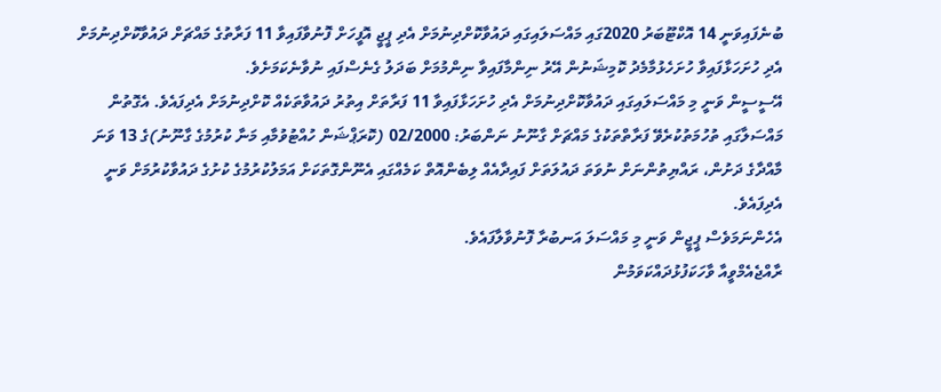ބުނެފައިވަނީ 14 އޮކްޓޫބަރު 2020ގައި މައްސަލައިގައި ދައުވާކޮށްދިނުމަށް އެދި ޕީޖީ އޮފީހަށް ފޮނުވާފައިވާ 11 ފަރާތުގެ މައްޗަށް ދައުވާކޮށްދިނުމަށް އެދި ހުށަހަޅާފައިވާ ހުށަހެޅުމާމެދު ކޮމިޝަނުން އޭރު ނިންމާފައިވާ ނިންމުމަށް ބަދަލު ގެނެސްފައި ނުވާނެކަމަށެވެ.
އޭސީސީން ވަނީ މި މައްސަލައިގައި ދައުވާކޮށްދިނުމަށް އެދި ހުށަހަޅާފައިވާ 11 ފަރާތަށް އިތުރު ދައުވާތަކެއް ކޮށްދިނުމަށް އެދިފައެވެ. އެގޮތުން މައްސަލާގައި ތުހުމަތުކުރެވޭ ފަރާތްތަކުގެ މައްޗަށް ގާނޫނު ނަންބަރު: 02/2000 (ކޮރަޕްޝަން ހުއްޓުވުމާއި މަނާ ކުރުމުގެ ގާނޫނު)ގެ 13 ވަނަ މާއްދާގެ ދަށުން، ރައްޔިތުންނަށް ނުވަތަ ދައުލަތަށް ފައިދާއެއް ލިބެންއޮތް ކަމެއްގައި އެނޫންގޮތަކަށް އަމަލުކުރުމުގެ ކުށުގެ ދައުވާކުރުމަށް ވަނީ އެދިފައެވެ.
އެހެންނަމަވެސް ޕީޖީން ވަނީ މި މައްސަލަ އަނބުރާ ފޮނުވާލާފައެވެ.
ރާއްޖެއެމްވީއާ ވާހަކަފުޅުދައްކަވަމުން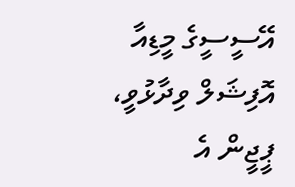އޭސީސީގެ މީޑިއާ އޮފިޝަލް ވިދާޅުވީ، ޕީޖީން އެ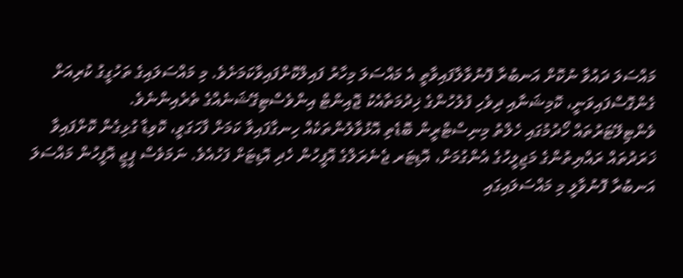މައްސަލަ ދައުވާ ނުކޮށް އަނބުރާ ފޮނުވާލާފައިވާތީ އެ މައްސަލަ މިހާރު ފައިލްކޮށްފައިވާކަމަށެވެ. މި މައްސަލައިގެ ތަހުގީގު ކުރިއަށް ގެންގޮސްފައިވަނީ، ކޮމިޝަނާއި ދިވެހި ފުލުހުންގެ ޚިދުމަތާއެކު ޖޮއިންޓް އިންވެސްޓިގޭޝަނެއްގެ ތެރެއިންނެވެ.
ވެންޓިލޭޓަރުތައް ހޯދުމުގައި ހެލްތު މިނިސްޓްރީން ބޮޑެތި އޮޅުވާލުންތަކެއް ހިނގާފައިވާ ކަމަށް ފާހަގަވީ، ކޮވިޑާ ގުޅިގެން ކޮށްފައިވާ ޚަރަދުތައް ރައްޔިތުންގެ މަޖިލީހުގެ އެންގުމަށް، އޮޑިޓަރ ޖެނެރަލްގެ އޮފީހުން ހެދި އޮޑިޓަށް ފަހުއެވެ. ނަމަވެސް ޕީޖީ އޮފީހުން މައްސަލަ އަނބުރާ ފޮނުވާލީ މި މައްސަލައިގައި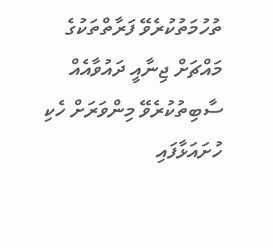ތުހުމަތުކުރެވޭ ފަރާތްތަކުގެ މައްޗަށް ޖިނާއީ ދައުވާއެއް ސާބިތުކުރެވޭ މިންވަރަށް ހެކި ހުށައަޅާފައި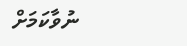ނުވާކަމަށް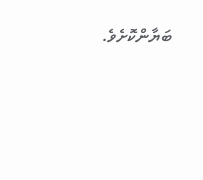ބަޔާންކޮށެވެ.